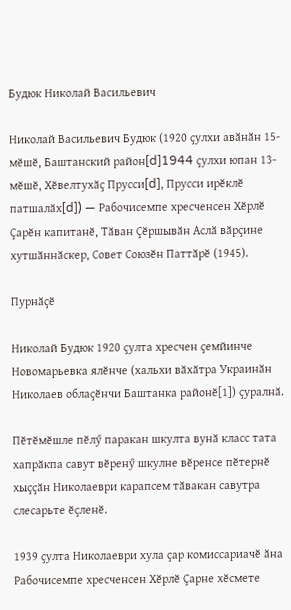Будюк Николай Васильевич

Николай Васильевич Будюк (1920 ҫулхи авӑнӑн 15-мӗшӗ, Баштанский район[d]1944 ҫулхи юпан 13-мӗшӗ, Хӗвелтухӑҫ Прусси[d], Прусси ирӗклӗ патшалӑх[d]) — Рабочисемпе хресченсен Хӗрлӗ Ҫарӗн капитанӗ, Тӑван Ҫӗршывӑн Аслӑ вӑрҫине хутшӑннӑскер, Совет Союзӗн Паттӑрӗ (1945).

Пурнӑҫӗ

Николай Будюк 1920 ҫулта хресчен ҫемйинче Новомарьевка ялӗнче (хальхи вӑхӑтра Украинӑн Николаев облаҫӗнчи Баштанка районӗ[1]) ҫуралнӑ.

Пӗтӗмӗшле пӗлӳ паракан шкулта вунӑ класс тата хапрӑкпа савут вӗренӳ шкулне вӗренсе пӗтернӗ хыҫҫӑн Николаеври карапсем тӑвакан савутра слесарьте ӗҫленӗ.

1939 ҫулта Николаеври хула ҫар комиссариачӗ ӑна Рабочисемпе хресченсен Хӗрлӗ Ҫарне хӗсмете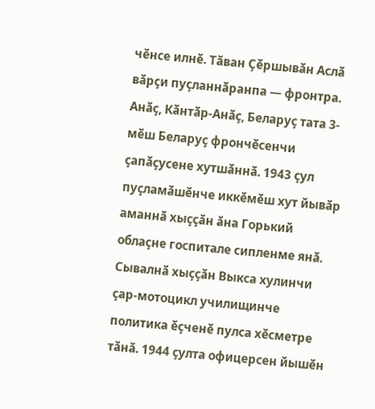чӗнсе илнӗ. Тӑван Ҫӗршывӑн Аслӑ вӑрҫи пуҫланнӑранпа — фронтра. Анӑҫ, Кӑнтӑр-Анӑҫ, Беларуҫ тата 3-мӗш Беларуҫ фрончӗсенчи ҫапӑҫусене хутшӑннӑ. 1943 ҫул пуҫламӑшӗнче иккӗмӗш хут йывӑр аманнӑ хыҫҫӑн ӑна Горький облаҫне госпитале сипленме янӑ. Сывалнӑ хыҫҫӑн Выкса хулинчи ҫар-мотоцикл училищинче политика ӗҫченӗ пулса хӗсметре тӑнӑ. 1944 ҫулта офицерсен йышӗн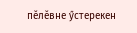пӗлӗвне ӳстерекен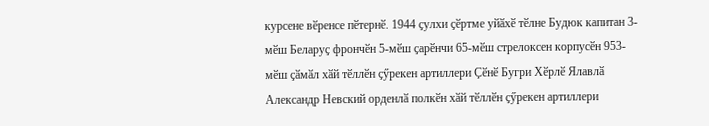курсене вӗренсе пӗтернӗ. 1944 ҫулхи ҫӗртме уйӑхӗ тӗлне Будюк капитан 3-мӗш Беларуҫ фрончӗн 5-мӗш ҫарӗнчи 65-мӗш стрелоксен корпусӗн 953-мӗш ҫӑмӑл хӑй тӗллӗн ҫӳрекен артиллери Ҫӗнӗ Бугри Хӗрлӗ Ялавлӑ Александр Невский орденлӑ полкӗн хӑй тӗллӗн ҫӳрекен артиллери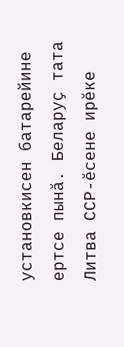установкисен батарейине ертсе пынӑ. Беларуҫ тата Литва ССР-ӗсене ирӗке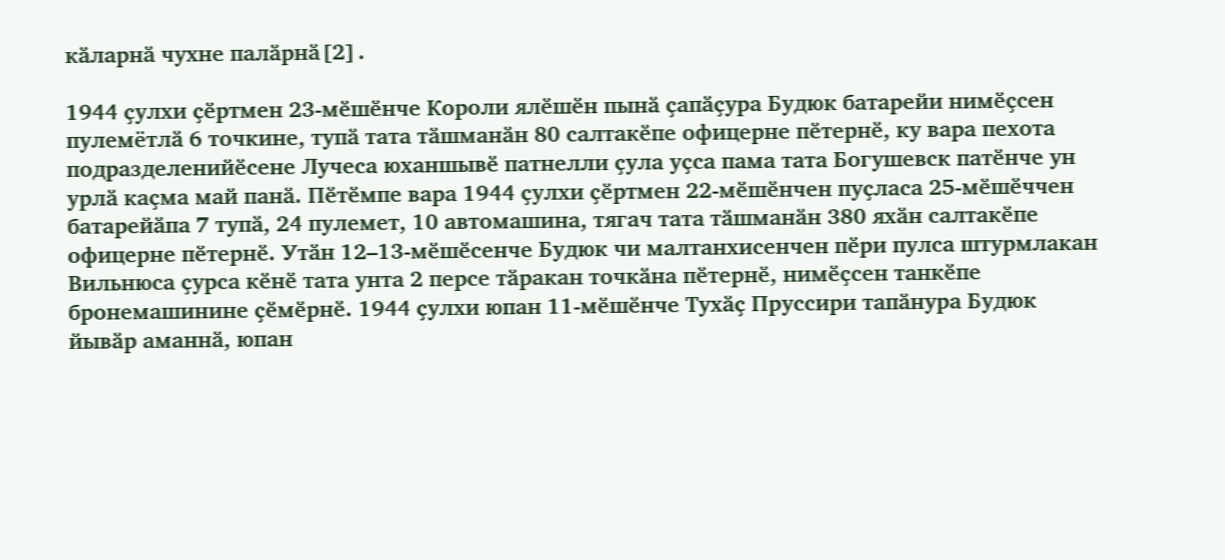кӑларнӑ чухне палӑрнӑ[2].

1944 ҫулхи ҫӗртмен 23-мӗшӗнче Короли ялӗшӗн пынӑ ҫапӑҫура Будюк батарейи нимӗҫсен пулемётлӑ 6 точкине, тупӑ тата тӑшманӑн 80 салтакӗпе офицерне пӗтернӗ, ку вара пехота подразделенийӗсене Лучеса юханшывӗ патнелли ҫула уҫса пама тата Богушевск патӗнче ун урлӑ каҫма май панӑ. Пӗтӗмпе вара 1944 ҫулхи ҫӗртмен 22-мӗшӗнчен пуҫласа 25-мӗшӗччен батарейӑпа 7 тупӑ, 24 пулемет, 10 автомашина, тягач тата тӑшманӑн 380 яхӑн салтакӗпе офицерне пӗтернӗ. Утӑн 12–13-мӗшӗсенче Будюк чи малтанхисенчен пӗри пулса штурмлакан Вильнюса ҫурса кӗнӗ тата унта 2 персе тӑракан точкӑна пӗтернӗ, нимӗҫсен танкӗпе бронемашинине ҫӗмӗрнӗ. 1944 ҫулхи юпан 11-мӗшӗнче Тухӑҫ Пруссири тапӑнура Будюк йывӑр аманнӑ, юпан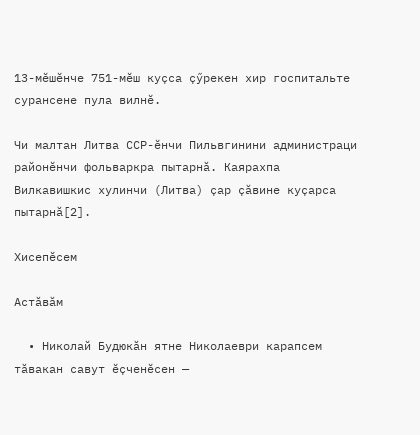13-мӗшӗнче 751-мӗш куҫса ҫӳрекен хир госпитальте сурансене пула вилнӗ.

Чи малтан Литва ССР-ӗнчи Пильвгинини администраци районӗнчи фольваркра пытарнӑ. Каярахпа Вилкавишкис хулинчи (Литва) ҫар ҫӑвине куҫарса пытарнӑ[2].

Хисепӗсем

Астӑвӑм

  • Николай Будюкӑн ятне Николаеври карапсем тӑвакан савут ӗҫченӗсен —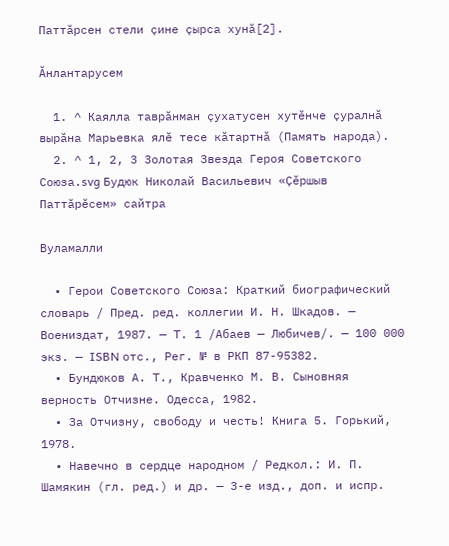Паттӑрсен стели ҫине ҫырса хунӑ[2].

Ӑнлантарусем

  1. ^ Каялла таврӑнман ҫухатусен хутӗнче ҫуралнӑ вырӑна Марьевка ялӗ тесе кӑтартнӑ (Память народа).
  2. ^ 1, 2, 3 Золотая Звезда Героя Советского Союза.svg Будюк Николай Васильевич «Ҫӗршыв Паттӑрӗсем» сайтра

Вуламалли

  • Герои Советского Союза: Краткий биографический словарь / Пред. ред. коллегии И. Н. Шкадов. — Воениздат, 1987. — Т. 1 /Абаев — Любичев/. — 100 000 экз. — ISBN отс., Рег. № в РКП 87-95382.
  • Бундюков А. Т., Кравченко М. В. Сыновняя верность Отчизне. Одесса, 1982.
  • За Отчизну, свободу и честь! Книга 5. Горький, 1978.
  • Навечно в сердце народном / Редкол.: И. П. Шамякин (гл. ред.) и др. — 3-е изд., доп. и испр.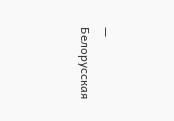— Белорусская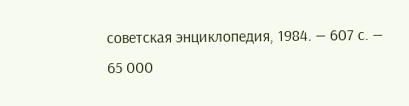советская энциклопедия, 1984. — 607 с. — 65 000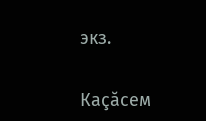экз.

Каçăсем